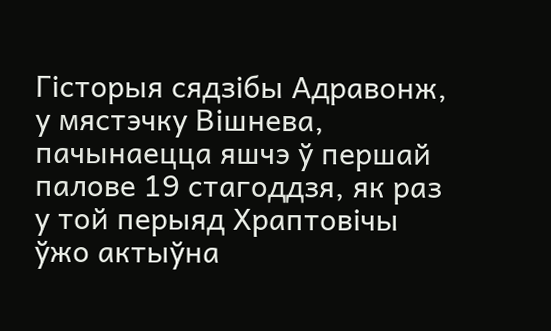Гісторыя сядзібы Адравонж, у мястэчку Вішнева, пачынаецца яшчэ ў першай палове 19 стагоддзя, як раз у той перыяд Храптовічы ўжо актыўна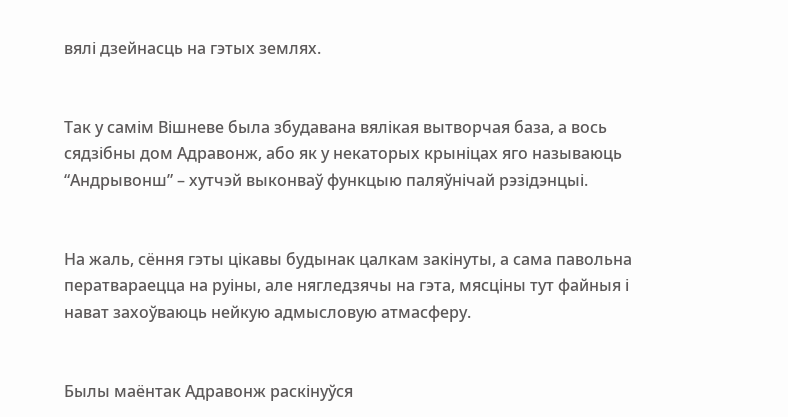вялі дзейнасць на гэтых землях.


Так у самім Вішневе была збудавана вялікая вытворчая база, а вось сядзібны дом Адравонж, або як у некаторых крыніцах яго называюць “Андрывонш” – хутчэй выконваў функцыю паляўнічай рэзідэнцыі.


На жаль, сёння гэты цікавы будынак цалкам закінуты, а сама павольна ператвараецца на руіны, але нягледзячы на гэта, мясціны тут файныя і нават захоўваюць нейкую адмысловую атмасферу.


Былы маёнтак Адравонж раскінуўся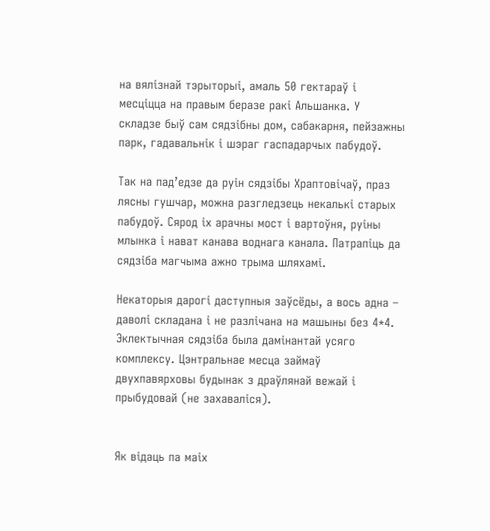на вялізнай тэрыторыі, амаль 50 гектараў і месціцца на правым беразе ракі Альшанка. У складзе быў сам сядзібны дом, сабакарня, пейзажны парк, гадавальнік і шэраг гаспадарчых пабудоў.

Так на пад’едзе да руін сядзібы Храптовічаў, праз лясны гушчар, можна разгледзець некалькі старых пабудоў. Сярод іх арачны мост і вартоўня, руіны млынка і нават канава воднага канала. Патрапіць да сядзіба магчыма ажно трыма шляхамі.

Некаторыя дарогі даступныя заўсёды, а вось адна – даволі складана і не разлічана на машыны без 4*4. Эклектычная сядзіба была дамінантай усяго комплексу. Цэнтральнае месца займаў двухпавярховы будынак з драўлянай вежай і прыбудовай (не захаваліся).


Як відаць па маіх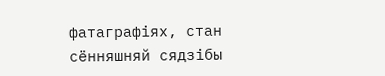фатаграфіях, стан сённяшняй сядзібы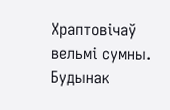Храптовічаў вельмі сумны. Будынак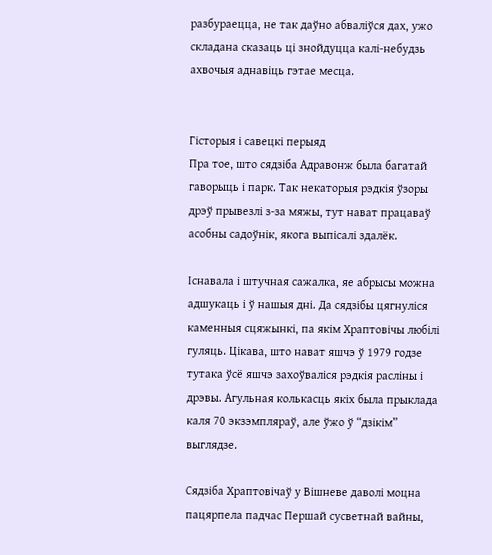разбураецца, не так даўно абваліўся дах, ужо складана сказаць ці знойдуцца калі-небудзь ахвочыя аднавіць гэтае месца.


Гісторыя і савецкі перыяд
Пра тое, што сядзіба Адравонж была багатай гаворыць і парк. Так некаторыя рэдкія ўзоры дрэў прывезлі з-за мяжы, тут нават працаваў асобны садоўнік, якога выпісалі здалёк.

Існавала і штучная сажалка, яе абрысы можна адшукаць і ў нашыя дні. Да сядзібы цягнуліся каменныя сцяжынкі, па якім Храптовічы любілі гуляць. Цікава, што нават яшчэ ў 1979 годзе тутака ўсё яшчэ захоўваліся рэдкія расліны і дрэвы. Агульная колькасць якіх была прыклада каля 70 экзэмпляраў, але ўжо ў “дзікім” выглядзе.

Сядзіба Храптовічаў у Вішневе даволі моцна пацярпела падчас Першай сусветнай вайны,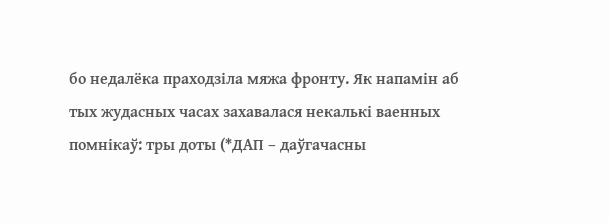бо недалёка праходзіла мяжа фронту. Як напамін аб тых жудасных часах захавалася некалькі ваенных помнікаў: тры доты (*ДАП – даўгачасны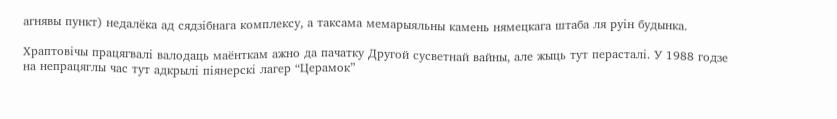агнявы пункт) недалёка ад сядзібнага комплексу, а таксама мемарыяльны камень нямецкага штаба ля руін будынка.

Храптовічы працягвалі валодаць маёнткам ажно да пачатку Другой сусветнай вайны, але жыць тут перасталі. У 1988 годзе на непрацяглы час тут адкрылі піянерскі лагер “Церамок”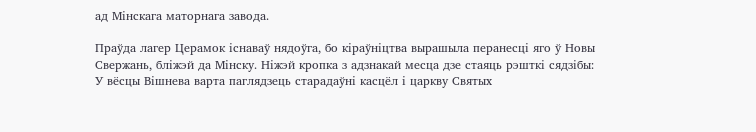ад Мінскага маторнага завода.

Праўда лагер Церамок існаваў нядоўга, бо кіраўніцтва вырашыла перанесці яго ў Новы Свержань, бліжэй да Мінску. Ніжэй кропка з адзнакай месца дзе стаяць рэшткі сядзібы:
У вёсцы Вішнева варта паглядзець старадаўні касцёл і царкву Святых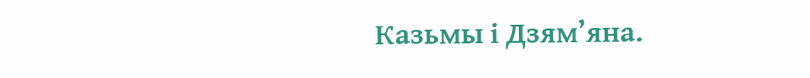Казьмы і Дзям’яна.